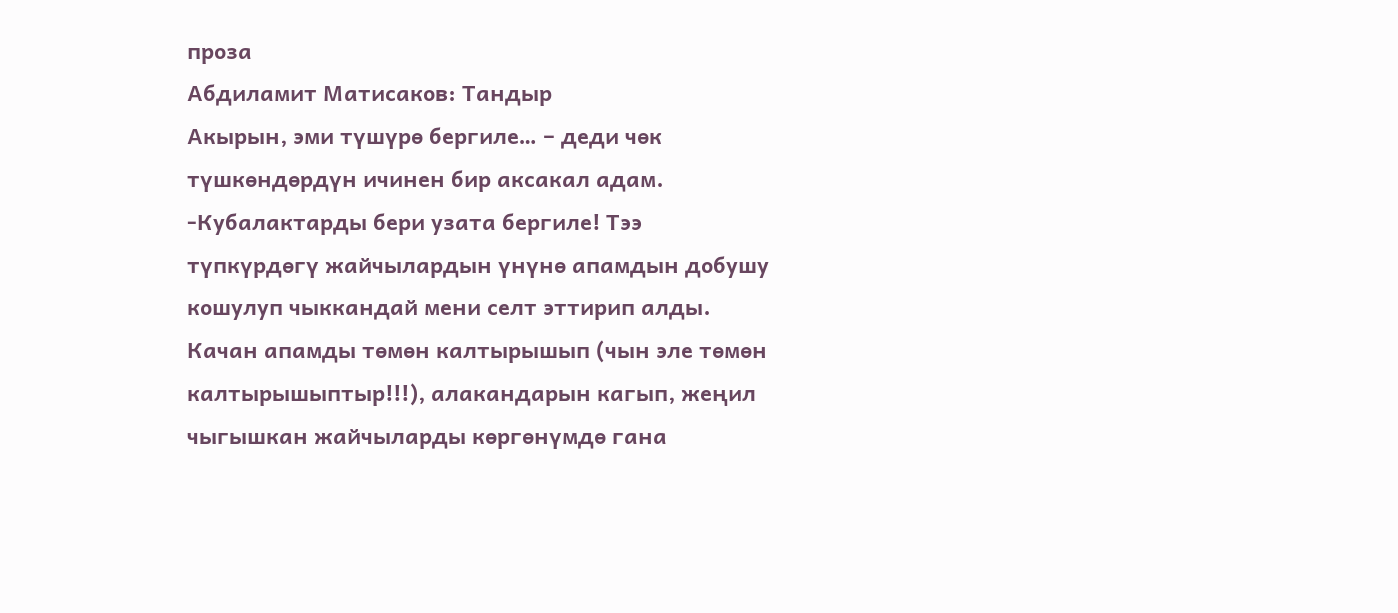проза
Абдиламит Матисаков: Тандыр
Акырын, эми түшүрө бергиле… – деди чөк түшкөндөрдүн ичинен бир аксакал адам.
-Кубалактарды бери узата бергиле! Тээ түпкүрдөгү жайчылардын үнүнө апамдын добушу кошулуп чыккандай мени селт эттирип алды. Качан апамды төмөн калтырышып (чын эле төмөн калтырышыптыр!!!), алакандарын кагып, жеңил чыгышкан жайчыларды көргөнүмдө гана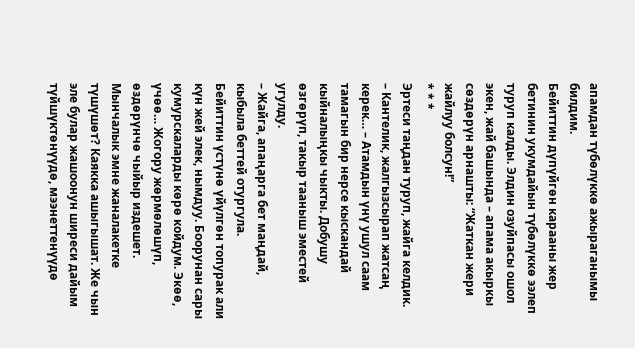апамдан түбөлүккө ажыраганымы билдим.
Бейиттин дүпүйгөн карааны жер бетинин укумдайын түбөлүккө ээлеп туруп калды. Элдин озуйпасы ошол экен, жай башында – апама акыркы сөздөрүн арнашты: “Жаткан жери жайлуу болсун!”
* * *
Эртеси таңдан туруп, жайга келдик.
– Кантелик, жалгызсырап жатсаң керек… – Атамдын үнү ушул саам тамагын бир нерсе кыскандай кыйналыңкы чыкты. Добушу өзгөрүп, такыр тааныш эместей угулду.
– Жайга, апаңарга бет маңдай, кыбыла беттей отургула.
Бейиттин үстүнө үйүлгөн топурак али күн жей элек, нымдуу. Боорунан сары кумурскаларды көрө койдум. Экөө, үчөө… Жогору жөрмөлөшүп, өздөрүнчө чыйыр издешет. Мынчалык эмне жаналакетке түшүшөт? Каякка ашыгышат. Же чын эле булар жашоонун ширеси дайым түйшүктөнүүдө, мээнеттенүүдө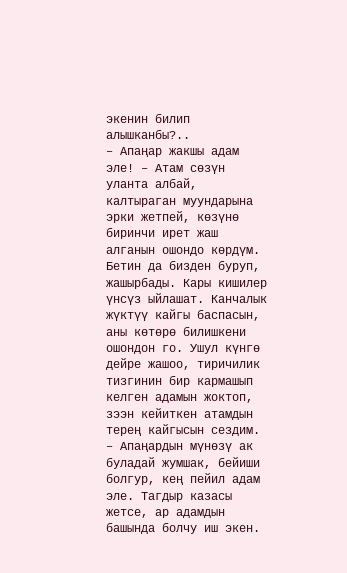экенин билип алышканбы?..
– Апаңар жакшы адам эле! – Атам сөзүн уланта албай, калтыраган муундарына эрки жетпей, көзүнө биринчи ирет жаш алганын ошондо көрдүм. Бетин да бизден буруп, жашырбады. Кары кишилер үнсүз ыйлашат. Канчалык жүктүү кайгы баспасын, аны көтөрө билишкени ошондон го. Ушул күнгө дейре жашоо, тиричилик тизгинин бир кармашып келген адамын жоктоп, зээн кейиткен атамдын терең кайгысын сездим.
– Апаңардын мүнөзү ак буладай жумшак, бейиши болгур, кең пейил адам эле. Тагдыр казасы жетсе, ар адамдын башында болчу иш экен.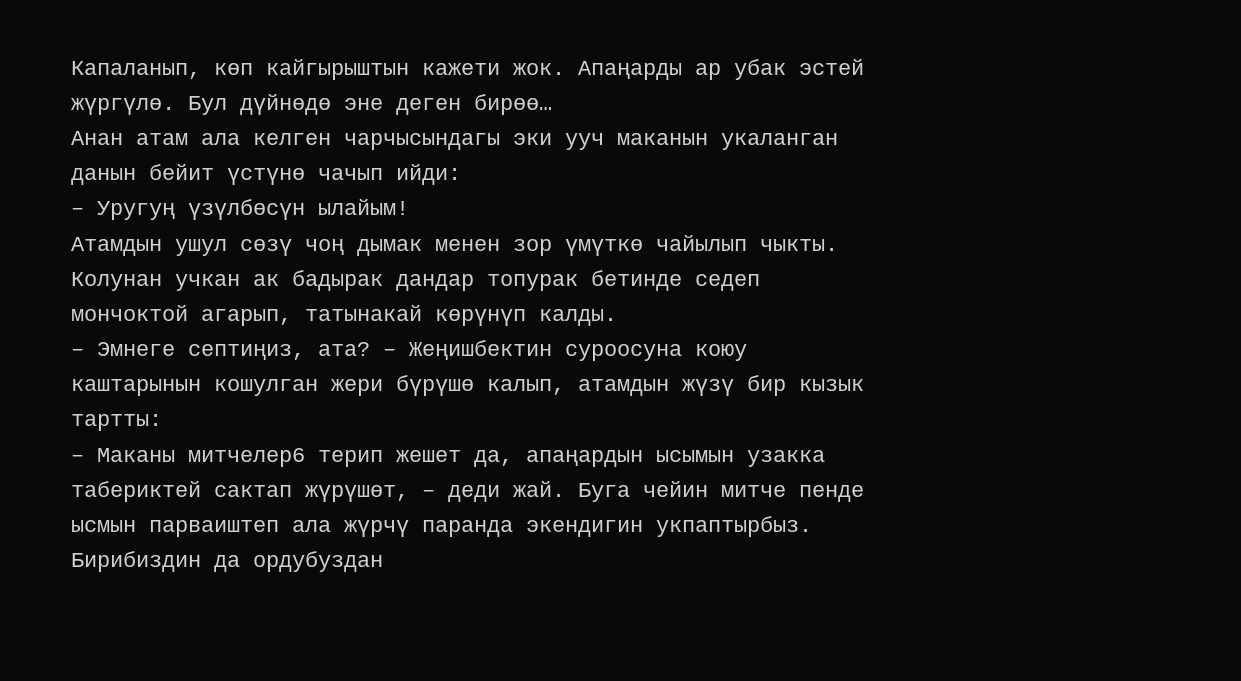Капаланып, көп кайгырыштын кажети жок. Апаңарды ар убак эстей жүргүлө. Бул дүйнөдө эне деген бирөө…
Анан атам ала келген чарчысындагы эки ууч маканын укаланган данын бейит үстүнө чачып ийди:
– Уругуң үзүлбөсүн ылайым!
Атамдын ушул сөзү чоң дымак менен зор үмүткө чайылып чыкты. Колунан учкан ак бадырак дандар топурак бетинде седеп мончоктой агарып, татынакай көрүнүп калды.
– Эмнеге септиңиз, ата? – Жеңишбектин суроосуна коюу каштарынын кошулган жери бүрүшө калып, атамдын жүзү бир кызык тартты:
– Маканы митчелер6 терип жешет да, апаңардын ысымын узакка табериктей сактап жүрүшөт, – деди жай. Буга чейин митче пенде ысмын парваиштеп ала жүрчү паранда экендигин укпаптырбыз.
Бирибиздин да ордубуздан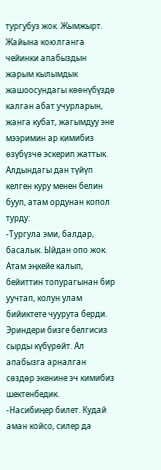тургубуз жок. Жымжырт. Жайына коюлганга чейинки апабыздын жарым кылымдык жашоосундагы көөнүбүздө калган абат учурларын, жанга кубат, жагымдуу эне мээримин ар кимибиз өзүбүзчө эскерип жаттык. Алдындагы дан түйүп келген куру менен белин бууп, атам ордунан копол турду:
-Тургула эми, балдар, басалык. Ыйдан опо жок.
Атам эңкейе калып, бейиттин топурагынан бир уучтап, колун улам бийиктете чуурута берди. Эриндери бизге белгисиз сырды күбүрөйт. Ал апабызга арналган сөздөр экенине эч кимибиз шектенбедик.
-Насибиңер билет. Кудай аман койсо, силер да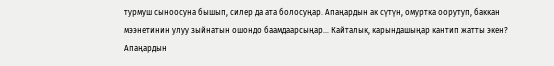турмуш сыноосуна бышып, силер да ата болосуңар. Апаңардын ак сүтүн, омуртка оорутуп, баккан мээнетинин улуу зыйнатын ошондо баамдаарсыңар… Кайталык, карындашыңар кантип жатты экен? Апаңардын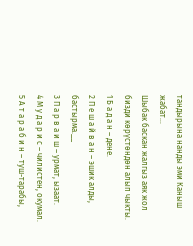тандырына нанды эми Каныш жабат…
Шыбак баскан жалгыз аяк жол бизди көрүстөндөн алып чыкты.
1 Б а д а н – дене.
2 П е ш а й в а н – эшик алды, бастырма.__
3 П а р в а и ш – урмат, ызаат.
4 М у д а р и с – чилистен, окумал.
5 А т а р а б и н – туш-тарабы,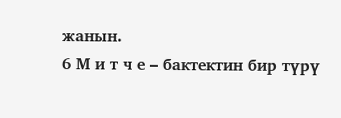жанын.
6 М и т ч е – бактектин бир түрү